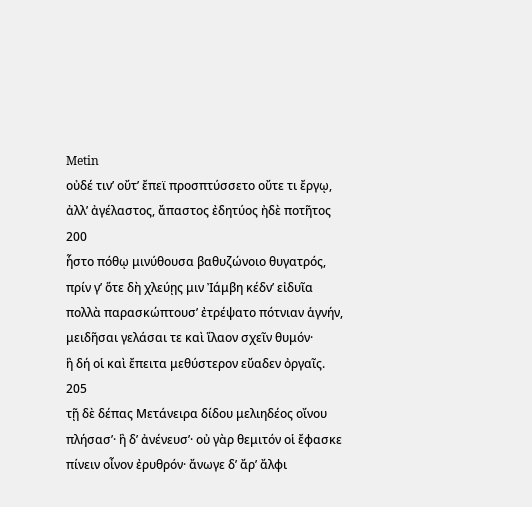Metin
οὐδέ τινʼ οὔτʼ ἔπεϊ προσπτύσσετο οὔτε τι ἔργῳ,
ἀλλʼ ἀγέλαστος, ἄπαστος ἐδητύος ἠδὲ ποτῆτος
200
ἧστο πόθῳ μινύθουσα βαθυζώνοιο θυγατρός,
πρίν γʼ ὅτε δὴ χλεύῃς μιν Ἰάμβη κέδνʼ εἰδυῖα
πολλὰ παρασκώπτουσʼ ἐτρέψατο πότνιαν ἁγνήν,
μειδῆσαι γελάσαι τε καὶ ἵλαον σχεῖν θυμόν·
ἣ δή οἱ καὶ ἔπειτα μεθύστερον εὔαδεν ὀργαῖς.
205
τῇ δὲ δέπας Μετάνειρα δίδου μελιηδέος οἴνου
πλήσασʼ· ἣ δʼ ἀνένευσʼ· οὐ γὰρ θεμιτόν οἱ ἔφασκε
πίνειν οἶνον ἐρυθρόν· ἄνωγε δʼ ἄρʼ ἄλφι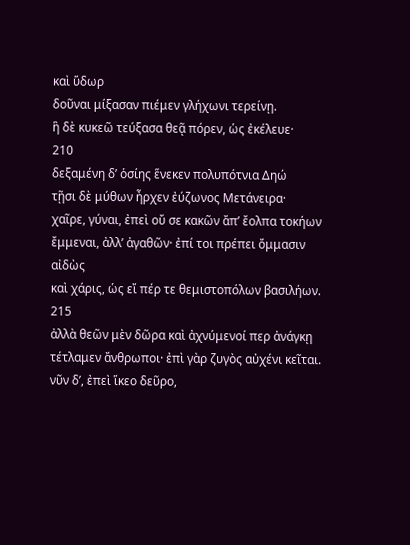καὶ ὕδωρ
δοῦναι μίξασαν πιέμεν γλήχωνι τερείνῃ.
ἣ δὲ κυκεῶ τεύξασα θεᾷ πόρεν, ὡς ἐκέλευε·
210
δεξαμένη δʼ ὁσίης ἕνεκεν πολυπότνια Δηώ
τῇσι δὲ μύθων ἦρχεν ἐύζωνος Μετάνειρα·
χαῖρε, γύναι, ἐπεὶ οὔ σε κακῶν ἄπʼ ἔολπα τοκήων
ἔμμεναι, ἀλλʼ ἀγαθῶν· ἐπί τοι πρέπει ὄμμασιν αἰδὼς
καὶ χάρις, ὡς εἴ πέρ τε θεμιστοπόλων βασιλήων.
215
ἀλλὰ θεῶν μὲν δῶρα καὶ ἀχνύμενοί περ ἀνάγκῃ
τέτλαμεν ἄνθρωποι· ἐπὶ γὰρ ζυγὸς αὐχένι κεῖται.
νῦν δʼ, ἐπεὶ ἵκεο δεῦρο,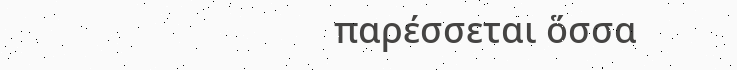παρέσσεται ὅσσα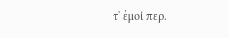τʼ ἐμοί περ.